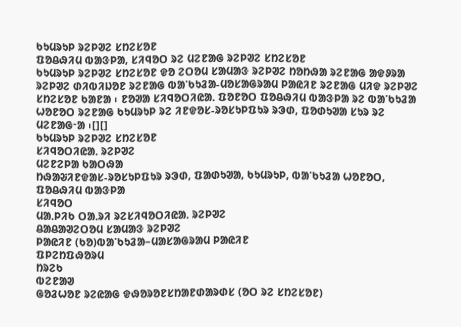ᱠᱩᱢᱨᱩᱞ ᱨᱮᱞᱣᱮ ᱥᱴᱮᱥᱚᱱ
ᱯᱚᱪᱷᱤᱢ ᱵᱟᱝᱞᱟ, ᱥᱤᱧᱚᱛ ᱨᱮ ᱢᱮᱱᱟᱜ ᱨᱮᱞᱣᱮ ᱥᱴᱮᱥᱚᱱ
ᱠᱩᱢᱨᱩᱞ ᱨᱮᱞᱣᱮ ᱥᱴᱮᱥᱚᱱ ᱫᱚ ᱮᱛᱚᱢ ᱥᱟᱢᱟᱝ ᱨᱮᱞᱣᱮ ᱴᱚᱴᱷᱟ ᱨᱮᱱᱟᱜ ᱟᱫᱽᱨᱟ ᱨᱮᱞᱣᱮ ᱰᱤᱵᱤᱡᱚᱱ ᱨᱮᱱᱟᱜ ᱵᱟᱸᱠᱩᱲᱟ-ᱢᱚᱥᱟᱜᱨᱟᱢ ᱞᱟᱭᱤᱱ ᱨᱮᱱᱟᱜ ᱢᱤᱫ ᱨᱮᱞᱣᱮ ᱥᱴᱮᱥᱚᱱ ᱠᱟᱱᱟ ᱾ ᱱᱚᱣᱟ ᱥᱤᱧᱚᱛᱤᱭᱟᱹ ᱯᱚᱱᱚᱛ ᱯᱚᱪᱷᱤᱢ ᱵᱟᱝᱞᱟ ᱨᱮ ᱵᱟᱸᱠᱩᱲᱟ ᱦᱚᱱᱚᱛ ᱨᱮᱱᱟᱜ ᱠᱩᱢᱨᱩᱞ ᱨᱮ ᱤᱱᱫᱚᱥ-ᱨᱚᱥᱩᱞᱯᱩᱨ ᱨᱳᱰ, ᱯᱚᱰᱩᱣᱟ ᱥᱩᱨ ᱨᱮ ᱢᱮᱱᱟᱜᱼᱟ ᱾[][]
ᱠᱩᱢᱨᱩᱞ ᱨᱮᱞᱣᱮ ᱥᱴᱮᱥᱚᱱ
ᱥᱤᱧᱚᱛᱤᱭᱟᱹ ᱨᱮᱞᱣᱮ
ᱢᱮᱱᱮᱞᱟ ᱠᱟᱛᱷᱟ
ᱴᱷᱟᱶᱤᱱᱫᱟᱥ-ᱨᱚᱥᱩᱞᱯᱩᱨ ᱨᱳᱰ, ᱯᱟᱰᱩᱣᱟ, ᱠᱩᱢᱨᱩᱞ, ᱵᱟᱸᱠᱩᱲᱟ ᱦᱚᱱᱚᱛ, ᱯᱚᱪᱷᱤᱢ ᱵᱟᱝᱞᱟ
ᱥᱤᱧᱚᱛ
ᱢᱟᱹᱞᱤᱠ ᱛᱟᱹᱨᱤ ᱨᱮᱥᱤᱧᱚᱛᱤᱭᱟᱹ ᱨᱮᱞᱣᱮ
ᱪᱟᱪᱟᱣᱮᱛᱚᱢ ᱥᱟᱢᱟᱝ ᱨᱮᱞᱣᱮ
ᱞᱟᱭᱤᱱ (ᱠᱚ)ᱵᱟᱸᱠᱩᱲᱟ–ᱢᱟᱥᱟᱜᱨᱟᱢ ᱞᱟᱭᱤᱱ
ᱯᱞᱮᱴᱯᱷᱚᱨᱢ
ᱴᱨᱮᱠ
ᱵᱮᱱᱟᱣ
ᱜᱚᱲᱦᱚᱱ ᱨᱮᱭᱟᱜ ᱫᱷᱚᱨᱚᱱᱥᱴᱟᱱᱰᱟᱨᱰᱥ (ᱚᱛ ᱨᱮ ᱥᱴᱮᱥᱚᱱ)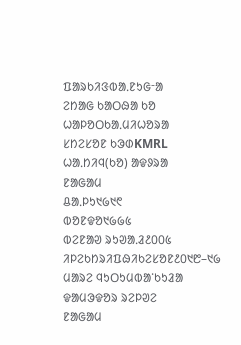ᱯᱟᱨᱠᱤᱝᱵᱟᱹᱱᱩᱜᱼᱟ
ᱮᱴᱟᱜ ᱠᱟᱛᱷᱟ ᱠᱚ
ᱦᱟᱞᱚᱛᱠᱟᱹᱢᱤᱦᱚᱨᱟ
ᱥᱴᱮᱥᱚᱱ ᱠᱳᱰKMRL
ᱦᱟᱹᱴᱤᱧ(ᱠᱚ) ᱟᱫᱽᱨᱟ
ᱱᱟᱜᱟᱢ
ᱪᱟᱹᱞᱩ᱑᱙᱑᱖
ᱵᱚᱱᱫᱚ᱑᱙᱙᱕
ᱵᱮᱱᱟᱣ ᱨᱩᱣᱟᱹᱲ᱒᱐᱐᱕
ᱤᱞᱮᱠᱴᱨᱤᱯᱷᱤᱠᱮᱥᱚᱱ᱒᱐᱑᱘–᱑᱙
ᱢᱟᱨᱮ ᱧᱩᱛᱩᱢᱵᱟᱸᱠᱩᱲᱟ ᱫᱟᱢᱳᱫᱚᱨ ᱨᱮᱞᱣᱮ
ᱱᱟᱜᱟᱢ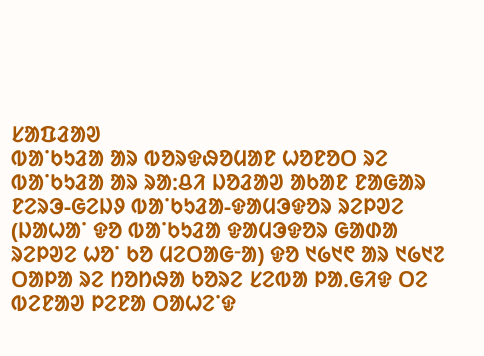ᱥᱟᱯᱲᱟᱣ
ᱵᱟᱸᱠᱩᱲᱟ ᱟᱨ ᱵᱚᱨᱫᱷᱚᱢᱟᱱ ᱦᱚᱱᱚᱛ ᱨᱮ ᱵᱟᱸᱠᱩᱲᱟ ᱟᱨ ᱨᱟᱺᱪᱤ ᱡᱚᱲᱟᱣ ᱟᱠᱟᱱ ᱱᱟᱜᱟᱨ ᱱᱮᱨᱳ-ᱜᱮᱡᱽ ᱵᱟᱸᱠᱩᱲᱟ-ᱫᱟᱢᱳᱫᱚᱨ ᱨᱮᱞᱣᱮ (ᱡᱟᱦᱟᱸ ᱫᱚ ᱵᱟᱸᱠᱩᱲᱟ ᱫᱟᱢᱳᱫᱚᱨ ᱜᱟᱰᱟ ᱨᱮᱞᱣᱮ ᱦᱚᱸ ᱠᱚ ᱢᱮᱛᱟᱜᱼᱟ) ᱫᱚ ᱑᱙᱑᱖ ᱟᱨ ᱑᱙᱑᱗ ᱛᱟᱞᱟ ᱨᱮ ᱴᱚᱴᱷᱟ ᱠᱚᱨᱮ ᱥᱮᱵᱟ ᱞᱟᱹᱜᱤᱫ ᱛᱮ ᱵᱮᱱᱟᱣ ᱞᱮᱱᱟ ᱛᱟᱦᱮᱸᱫ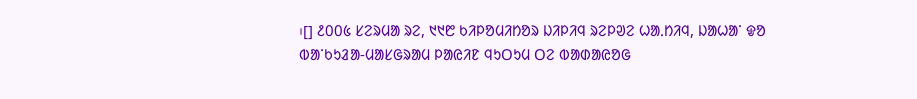᱾[] ᱒᱐᱐᱕ ᱥᱮᱨᱢᱟ ᱨᱮ, ᱑᱑᱘ ᱠᱤᱞᱚᱢᱤᱴᱚᱨ ᱡᱤᱞᱤᱧ ᱨᱮᱞᱣᱮ ᱦᱟᱹᱴᱤᱧ, ᱡᱟᱦᱟᱸ ᱫᱚ ᱵᱟᱸᱠᱩᱲᱟ-ᱢᱟᱥᱜᱨᱟᱢ ᱞᱟᱭᱤᱱ ᱧᱩᱛᱩᱢ ᱛᱮ ᱵᱟᱰᱟᱭᱚᱜ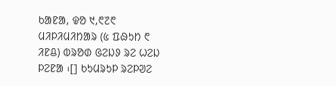ᱠᱟᱱᱟ, ᱫᱚ ᱑,᱖᱗᱖ ᱢᱤᱞᱤᱢᱤᱴᱟᱨ (᱕ ᱯᱷᱩᱴ ᱖ ᱤᱱᱪ) ᱵᱨᱚᱰ ᱜᱮᱡᱽ ᱨᱮ ᱦᱮᱡ ᱞᱮᱱᱟ ᱾[] ᱠᱩᱢᱨᱩᱞ ᱨᱮᱞᱣᱮ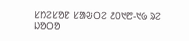ᱥᱴᱮᱥᱚᱱ ᱥᱟᱶᱛᱮ ᱒᱐᱑᱘-᱑᱙ ᱨᱮ ᱡᱚᱛᱚ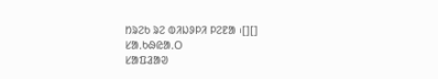ᱴᱨᱮᱠ ᱨᱮ ᱵᱤᱡᱽᱞᱤ ᱞᱮᱱᱟ ᱾[][]
ᱥᱟᱹᱠᱷᱭᱟᱹᱛ
ᱥᱟᱯᱲᱟᱣ